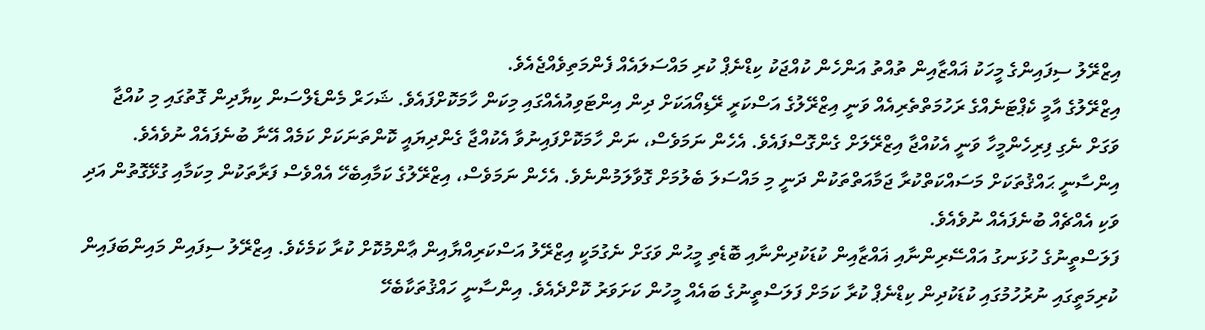އިޒްރޭލު ސިފައިންގެ މީހަކު ޣައްޒާއިން ތުއްތު އަންހެން ކުއްޖަކު ކިޑްނެޕް ކުރި މައްސަލައެއް ފެންމަތިވެއްޖެއެވެ.
އިޒްރޭލުގެ އާމީ ކެޕްޓަނެއްގެ ރަހުމަތްތެރިއެއް ވަނީ އިޒްރޭލުގެ އަސްކަރީ ރޭޑިއޯއަކަށް ދިން އިންޓަވިއުއެއްގައި މިކަން ހާމަކޮށްފައެވެ. ޝަހަރް މެންޑެލްސަން ކިޔާދިން ގޮތުގައި މި ކުއްޖާ ވަގަށް ނެގި ފިރިހެންމީހާ ވަނީ އެކުއްޖާ އިޒްރޭލަށް ގެންގޮސްފައެވެ. އެހެން ނަމަވެސް، ނަން ހާމަކޮށްފައިނުވާ އެކުއްޖާ ގެންދިޔައީ ކޮންތަނަކަށް ކަމެއް އޭނާ ބުނެފައެއް ނުވެއެވެ.
އިންސާނީ ޙައްޤުތަކަށް މަސައްކަތްކުރާ ޖަމާއަތްތަކުން ދަނީ މި މައްސަލަ ބެލުމަށް ގޮވާލަމުންނެވެ. އެހެން ނަމަވެސް، އިޒްރޭލުގެ ކަމާއިބެހޭ އެއްވެސް ފަރާތަކުން މިކަމާއި ގުޅޭގޮތުން އަދި ވަކި އެއްޗެއް ބުނެފައެއް ނުވެއެވެ.
ފަލަސްތީނުގެ ހުޅަނގު އައްސޭރިންނާއި ޣައްޒާއިން ކުޑަކުދިންނާއި ބޮޑެތި މީޙުން ވަގަށް ނެގުމަކީ އިޒްރޭލު އަސްކަރިއްޔާއިން ޢާންމުކޮށް ކުރާ ކަމެކެވެ. އިޒްރޭލު ސިފައިން މައިންބަފައިން ކުރިމަތީގައި ނުރުހުމުގައި ކުޑަކުދިން ކިޑްނެޕް ކުރާ ކަމަށް ފަލަސްތީނުގެ ބައެއް މީހުން ކަށަވަރު ކޮށްދެއެވެ. އިންސާނީ ހައްޤުތަކާބެހޭ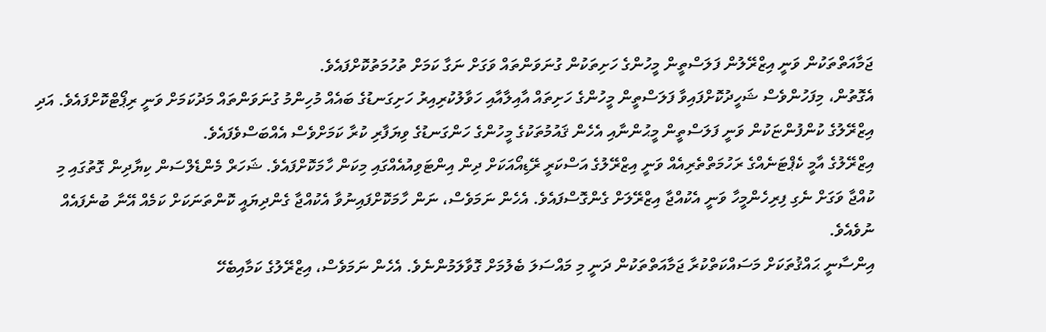ޖަމާއަތްތަކުން ވަނީ އިޒްރޭލުން ފަލަސްތީން މީހުންގެ ހަށިތަކުން ގުނަވަންތައް ވަގަށް ނަގާ ކަމަށް ތުހުމަތުކޮށްފައެވެ.
އެގޮތުން، މިފަހުންވެސް ޝަހީދުކޮށްފައިވާ ފަލަސްތީން މީހުންގެ ހަށިތައް އާއިލާއާއި ހަވާލުކުރިއިރު ހަށިގަނޑުގެ ބައެއް މުހިންމު ގުނަވަންތައް މަދުކަމަށް ވަނީ ރިޕޯޓްކޮށްފައެވެ. އަދި އިޒްރޭލުގެ ކުންފުންޏަކުން ވަނީ ފަލަސްތީން މީޙުންނާއި އެހެން ޤައުމުތަކުގެ މީހުންގެ ހަންގަނޑުގެ ވިޔަފާރި ކުރާ ކަމަށްވެސް އެއްބަސްވެފައެވެ.
އިޒްރޭލުގެ އާމީ ކެޕްޓަނެއްގެ ރަހުމަތްތެރިއެއް ވަނީ އިޒްރޭލުގެ އަސްކަރީ ރޭޑިއޯއަކަށް ދިން އިންޓަވިއުއެއްގައި މިކަން ހާމަކޮށްފައެވެ. ޝަހަރް މެންޑެލްސަން ކިޔާދިން ގޮތުގައި މި ކުއްޖާ ވަގަށް ނެގި ފިރިހެންމީހާ ވަނީ އެކުއްޖާ އިޒްރޭލަށް ގެންގޮސްފައެވެ. އެހެން ނަމަވެސް، ނަން ހާމަކޮށްފައިނުވާ އެކުއްޖާ ގެންދިޔައީ ކޮންތަނަކަށް ކަމެއް އޭނާ ބުނެފައެއް ނުވެއެވެ.
އިންސާނީ ޙައްޤުތަކަށް މަސައްކަތްކުރާ ޖަމާއަތްތަކުން ދަނީ މި މައްސަލަ ބެލުމަށް ގޮވާލަމުންނެވެ. އެހެން ނަމަވެސް، އިޒްރޭލުގެ ކަމާއިބެހޭ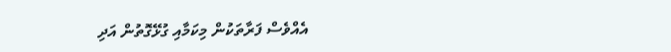އެއްވެސް ފަރާތަކުން މިކަމާއި ގުޅޭގޮތުން އަދި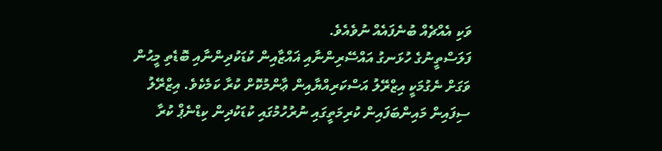ވަކި އެއްޗެއް ބުނެފައެއް ނުވެއެވެ.
ފަލަސްތީނުގެ ހުޅަނގު އައްސޭރިންނާއި ޣައްޒާއިން ކުޑަކުދިންނާއި ބޮޑެތި މީޙުން ވަގަށް ނެގުމަކީ އިޒްރޭލު އަސްކަރިއްޔާއިން ޢާންމުކޮށް ކުރާ ކަމެކެވެ. އިޒްރޭލު ސިފައިން މައިންބަފައިން ކުރިމަތީގައި ނުރުހުމުގައި ކުޑަކުދިން ކިޑްނެޕް ކުރާ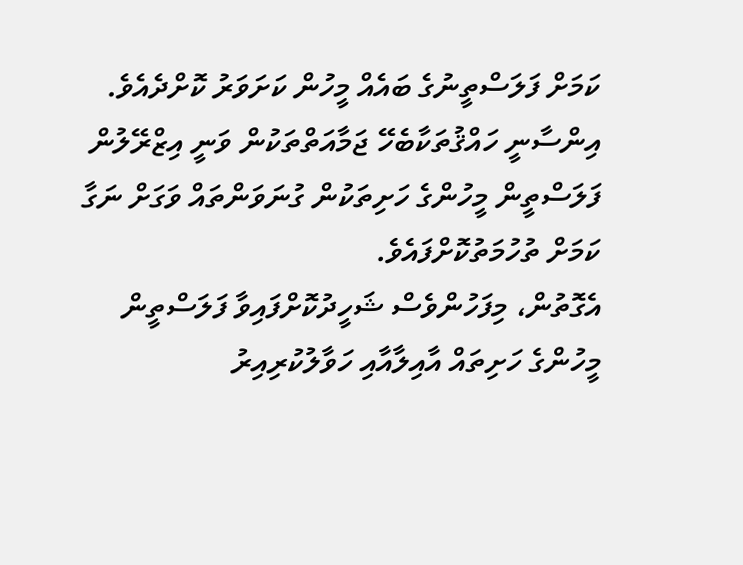ކަމަށް ފަލަސްތީނުގެ ބައެއް މީހުން ކަށަވަރު ކޮށްދެއެވެ. އިންސާނީ ހައްޤުތަކާބެހޭ ޖަމާއަތްތަކުން ވަނީ އިޒްރޭލުން ފަލަސްތީން މީހުންގެ ހަށިތަކުން ގުނަވަންތައް ވަގަށް ނަގާ ކަމަށް ތުހުމަތުކޮށްފައެވެ.
އެގޮތުން، މިފަހުންވެސް ޝަހީދުކޮށްފައިވާ ފަލަސްތީން މީހުންގެ ހަށިތައް އާއިލާއާއި ހަވާލުކުރިއިރު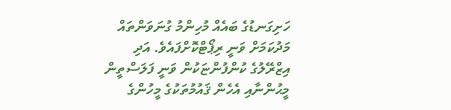ހަށިގަނޑުގެ ބައެއް މުހިންމު ގުނަވަންތައް މަދުކަމަށް ވަނީ ރިޕޯޓްކޮށްފައެވެ. އަދި އިޒްރޭލުގެ ކުންފުންޏަކުން ވަނީ ފަލަސްތީން މީޙުންނާއި އެހެން ޤައުމުތަކުގެ މީހުންގެ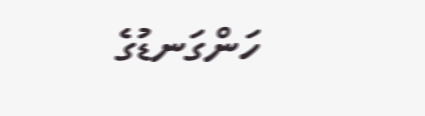ހަންގަނޑުގެ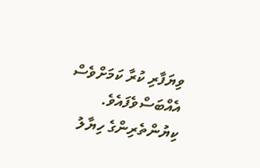ވިޔަފާރި ކުރާ ކަމަށްވެސް އެއްބަސްވެފައެވެ.
ކިޔުންތެރިންގެ ހިޔާލު